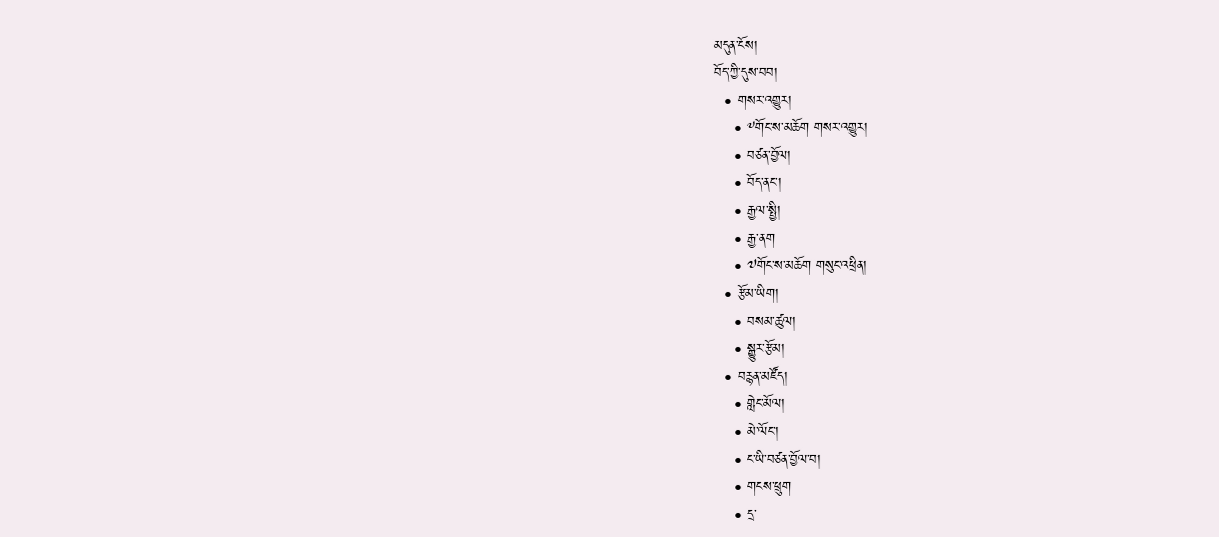མདུན་ངོས།
བོད་ཀྱི་དུས་བབ།
  • གསར་འགྱུར།
    • ༸གོང་ས་མཆོག གསར་འགྱུར།
    • བཙན་བྱོལ།
    • བོད་ནང་།
    • རྒྱལ་སྤྱི།
    • རྒྱ་ནག
    • ༧གོང་ས་མཆོག གསུང་འཕྲིན།
  • རྩོམ་ཡིག།
    • བསམ་ཚུལ།
    • སྒྱུར་རྩོམ།
  • བརྙན་མཛོད།
    • གླེང་མོལ།
    • མེ་ལོང་།
    • ང་ཡི་བཙན་བྱོལ་བ།
    • གངས་ཕྲུག
    • དྲ་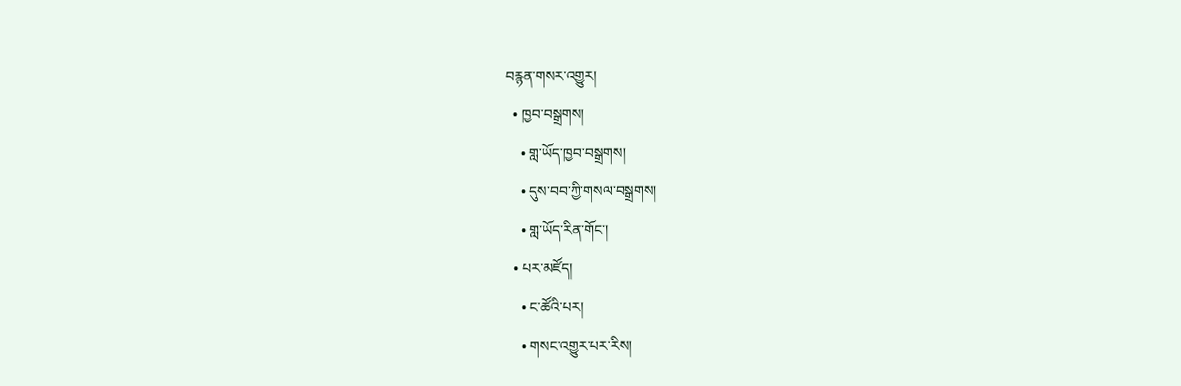བརྙན་གསར་འགྱུར།
  • ཁྱབ་བསྒྲགས།
    • གླ་ཡོད་ཁྱབ་བསྒྲགས།
    • དུས་བབ་ཀྱི་གསལ་བསྒྲགས།
    • གླ་ཡོད་རིན་གོང་།
  • པར་མཛོད།
    • ང་ཚོའི་པར།
    • གསང་འགྱུར་པར་རིས།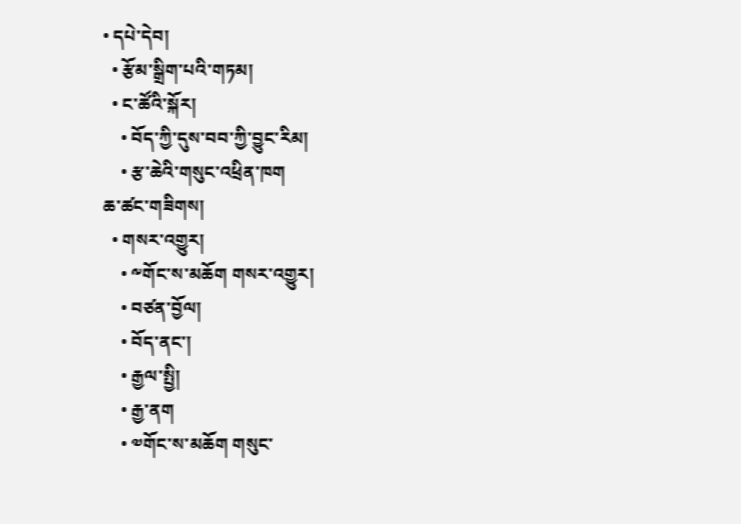• དཔེ་དེབ།
  • རྩོམ་སྒྲིག་པའི་གཏམ།
  • ང་ཚོའི་སྐོར།
    • བོད་ཀྱི་དུས་བབ་ཀྱི་བྱུང་རིམ།
    • རྩ་ཆེའི་གསུང་འཕྲིན་ཁག
ཆ་ཚང་གཟིགས།
  • གསར་འགྱུར།
    • ༸གོང་ས་མཆོག གསར་འགྱུར།
    • བཙན་བྱོལ།
    • བོད་ནང་།
    • རྒྱལ་སྤྱི།
    • རྒྱ་ནག
    • ༧གོང་ས་མཆོག གསུང་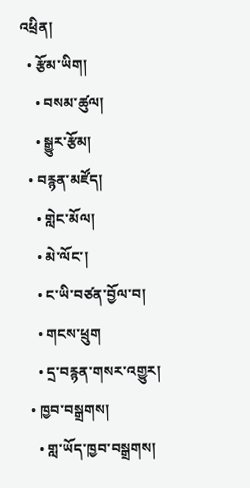འཕྲིན།
  • རྩོམ་ཡིག།
    • བསམ་ཚུལ།
    • སྒྱུར་རྩོམ།
  • བརྙན་མཛོད།
    • གླེང་མོལ།
    • མེ་ལོང་།
    • ང་ཡི་བཙན་བྱོལ་བ།
    • གངས་ཕྲུག
    • དྲ་བརྙན་གསར་འགྱུར།
  • ཁྱབ་བསྒྲགས།
    • གླ་ཡོད་ཁྱབ་བསྒྲགས།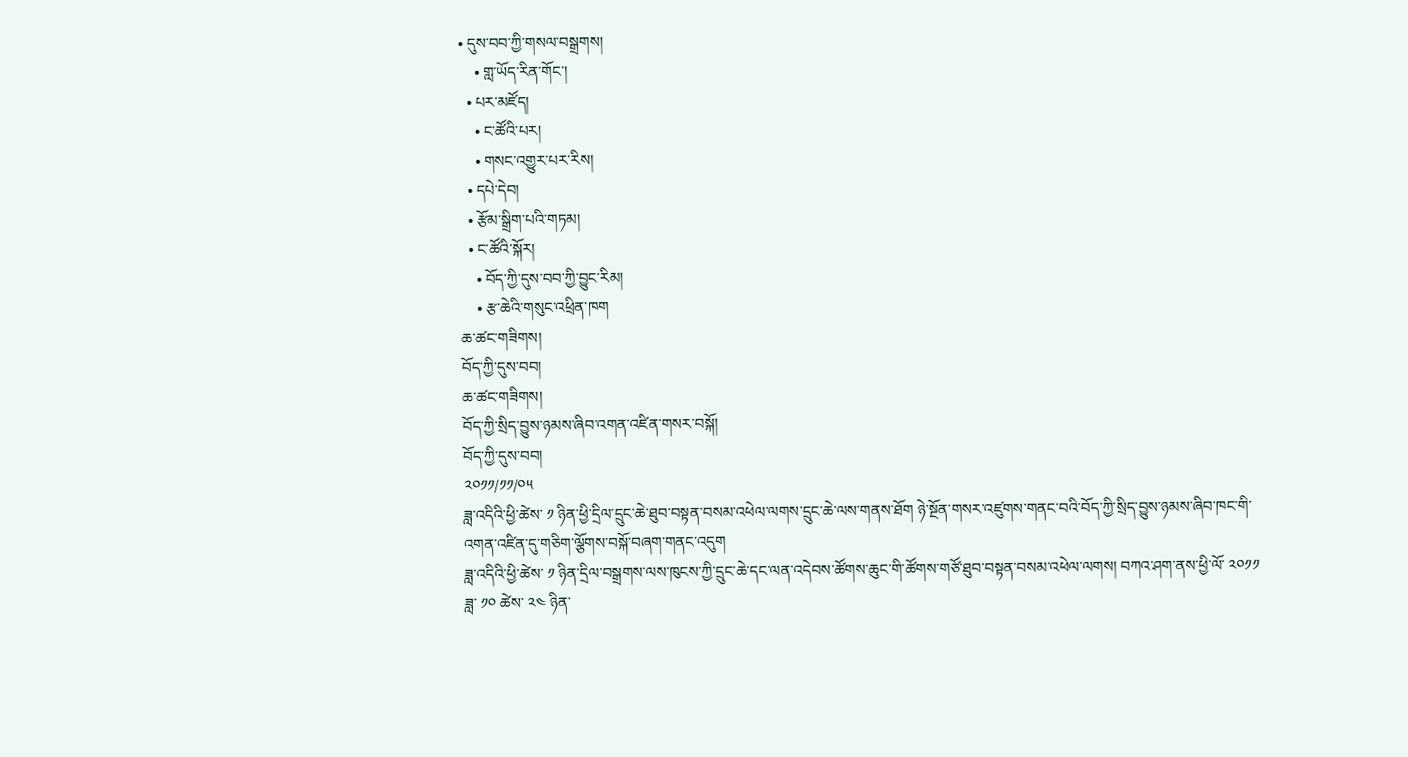• དུས་བབ་ཀྱི་གསལ་བསྒྲགས།
    • གླ་ཡོད་རིན་གོང་།
  • པར་མཛོད།
    • ང་ཚོའི་པར།
    • གསང་འགྱུར་པར་རིས།
  • དཔེ་དེབ།
  • རྩོམ་སྒྲིག་པའི་གཏམ།
  • ང་ཚོའི་སྐོར།
    • བོད་ཀྱི་དུས་བབ་ཀྱི་བྱུང་རིམ།
    • རྩ་ཆེའི་གསུང་འཕྲིན་ཁག
ཆ་ཚང་གཟིགས།
བོད་ཀྱི་དུས་བབ།
ཆ་ཚང་གཟིགས།
བོད་ཀྱི་སྲིད་བྱུས་ཉམས་ཞིབ་འགན་འཛིན་གསར་བསྐོ།
བོད་ཀྱི་དུས་བབ།
༢༠༡༡/༡༡/༠༥
ཟླ་འདིའི་ཕྱི་ཚེས་ ༡ ཉིན་ཕྱི་དྲིལ་དྲུང་ཆེ་ཐུབ་བསྟན་བསམ་འཕེལ་ལགས་དྲུང་ཆེ་ལས་གནས་ཐོག ཉེ་སྔོན་གསར་འཛུགས་གནང་བའི་བོད་ཀྱི་སྲིད་བྱུས་ཉམས་ཞིབ་ཁང་གི་འགན་འཛིན་དུ་གཅིག་ལྕོགས་བསྐོ་བཞག་གནང་འདུག
ཟླ་འདིའི་ཕྱི་ཚེས་ ༡ ཉིན་དྲིལ་བསྒྲགས་ལས་ཁུངས་ཀྱི་དྲུང་ཆེ་དང་ལན་འདེབས་ཚོགས་ཆུང་གི་ཚོགས་གཙོ་ཐུབ་བསྟན་བསམ་འཕེལ་ལགས། བཀའ་ཤག་ནས་ཕྱི་ལོ་ ༢༠༡༡ ཟླ་ ༡༠ ཚེས་ ༢༤ ཉིན་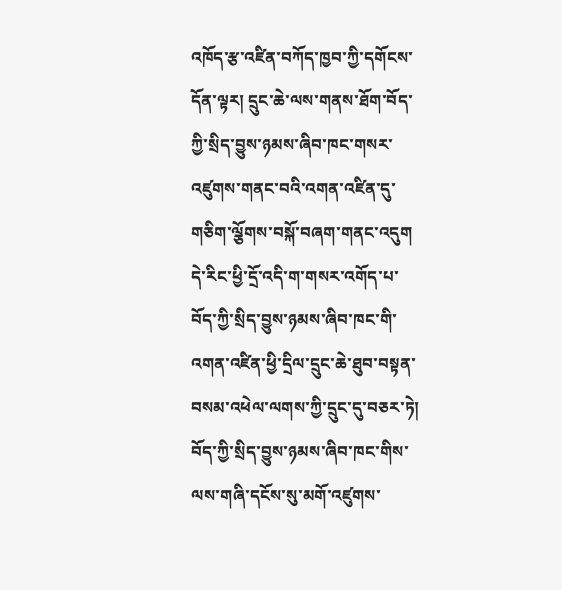འཁོད་རྩ་འཛིན་བཀོད་ཁྱབ་ཀྱི་དགོངས་དོན་ལྟར། དྲུང་ཆེ་ལས་གནས་ཐོག་བོད་ཀྱི་སྲིད་བྱུས་ཉམས་ཞིབ་ཁང་གསར་འཛུགས་གནང་བའི་འགན་འཛིན་དུ་གཅིག་ལྕོགས་བསྐོ་བཞག་གནང་འདུག
དེ་རིང་ཕྱི་དྲོ་འདི་ག་གསར་འགོད་པ་བོད་ཀྱི་སྲིད་བྱུས་ཉམས་ཞིབ་ཁང་གི་འགན་འཛིན་ཕྱི་དྲིལ་དྲུང་ཆེ་ཐུབ་བསྟན་བསམ་འཕེལ་ལགས་ཀྱི་དྲུང་དུ་བཅར་ཏེ། བོད་ཀྱི་སྲིད་བྱུས་ཉམས་ཞིབ་ཁང་གིས་ལས་གཞི་དངོས་སུ་མགོ་འཛུགས་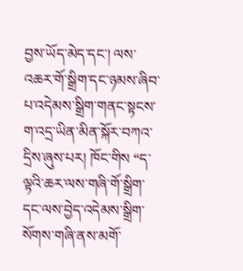བྱས་ཡོད་མེད་དང་། ལས་འཆར་གོ་སྒྲིག་དང་ཉམས་ཞིབ་པ་འདེམས་སྒྲིག་གནང་སྟངས་ག་འདྲ་ཡིན་མིན་སྐོར་བཀའ་དྲིས་ཞུས་པར། ཁོང་གིས “ད་ལྟའི་ཆར་ལས་གཞི་གོ་སྒྲིག་དང་ལས་བྱེད་འདེམས་སྒྲིག་སོགས་གཞི་ནས་མགོ་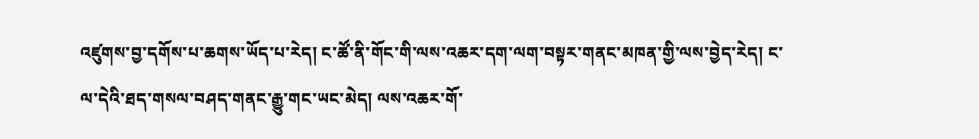འཛུགས་བྱ་དགོས་པ་ཆགས་ཡོད་པ་རེད། ང་ཚོ་ནི་གོང་གི་ལས་འཆར་དག་ལག་བསྟར་གནང་མཁན་གྱི་ལས་བྱེད་རེད། ང་ལ་དེའི་ཐད་གསལ་བཤད་གནང་རྒྱུ་གང་ཡང་མེད། ལས་འཆར་གོ་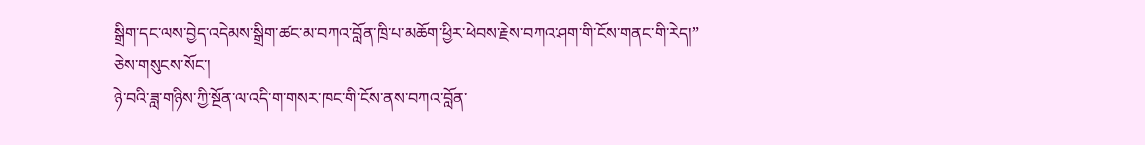སྒྲིག་དང་ལས་བྱེད་འདེམས་སྒྲིག་ཚང་མ་བཀའ་བློན་ཁྲི་པ་མཆོག་ཕྱིར་ཕེབས་རྗེས་བཀའ་ཤག་གི་ངོས་གནང་གི་རེད།” ཅེས་གསུངས་སོང་།
ཉེ་བའི་ཟླ་གཉིས་ཀྱི་སྔོན་ལ་འདི་ག་གསར་ཁང་གི་ངོས་ནས་བཀའ་བློན་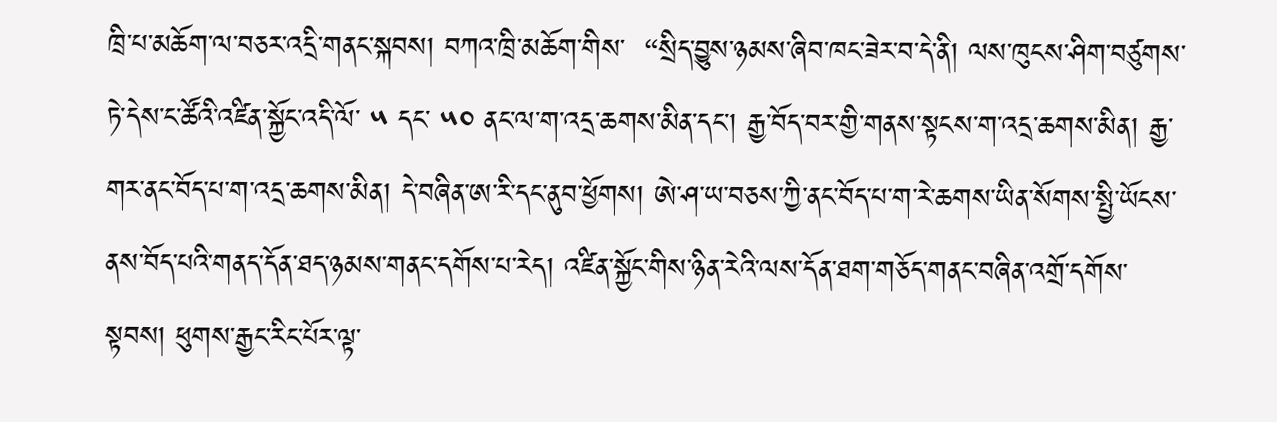ཁྲི་པ་མཆོག་ལ་བཅར་འདྲི་གནང་སྐབས། བཀའ་ཁྲི་མཆོག་གིས་  “སྲིད་བྱུས་ཉམས་ཞིབ་ཁང་ཟེར་བ་དེ་ནི། ལས་ཁུངས་ཤིག་བཙུགས་ཏེ་དེས་ང་ཚོའི་འཛིན་སྐྱོང་འདི་ལོ་ ༥ དང་ ༥༠ ནང་ལ་ག་འདྲ་ཆགས་མིན་དང་། རྒྱ་བོད་བར་གྱི་གནས་སྟངས་ག་འདྲ་ཆགས་མིན། རྒྱ་གར་ནང་བོད་པ་ག་འདྲ་ཆགས་མིན། དེ་བཞིན་ཨ་རི་དང་ནུབ་ཕྱོགས། ཨེ་ཤ་ཡ་བཅས་ཀྱི་ནང་བོད་པ་ག་རེ་ཆགས་ཡིན་སོགས་སྤྱི་ཡོངས་ནས་བོད་པའི་གནད་དོན་ཐད་ཉམས་གནང་དགོས་པ་རེད། འཛིན་སྐྱོང་གིས་ཉིན་རེའི་ལས་དོན་ཐག་གཅོད་གནང་བཞིན་འགྲོ་དགོས་སྟབས། ཕུགས་རྒྱང་རིང་པོར་ལྟ་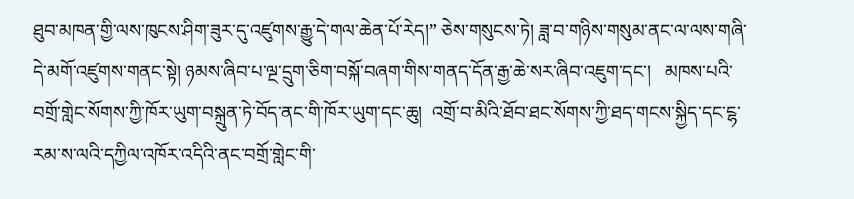ཐུབ་མཁན་གྱི་ལས་ཁུངས་ཤིག་ཟུར་དུ་འཛུགས་རྒྱུ་དེ་གལ་ཆེན་པོ་རེད།” ཅེས་གསུངས་ཏེ། ཟླ་བ་གཉིས་གསུམ་ནང་ལ་ལས་གཞི་དེ་མགོ་འཛུགས་གནང་སྟེ། ཉམས་ཞིབ་པ་ལྔ་དྲུག་ཅིག་བསྐོ་བཞག་གིས་གནད་དོན་རྒྱ་ཆེ་སར་ཞིབ་འཇུག་དང་།   མཁས་པའི་བགྲོ་གླེང་སོགས་ཀྱི་ཁོར་ཡུག་བསྐྲུན་ཏེ་བོད་ནང་གི་ཁོར་ཡུག་དང་ཆུ།  འགྲོ་བ་མིའི་ཐོབ་ཐང་སོགས་ཀྱི་ཐད་གངས་སྐྱིད་དང་ངྷ་རམ་ས་ལའི་དཀྱིལ་འཁོར་འདིའི་ནང་བགྲོ་གླེང་གི་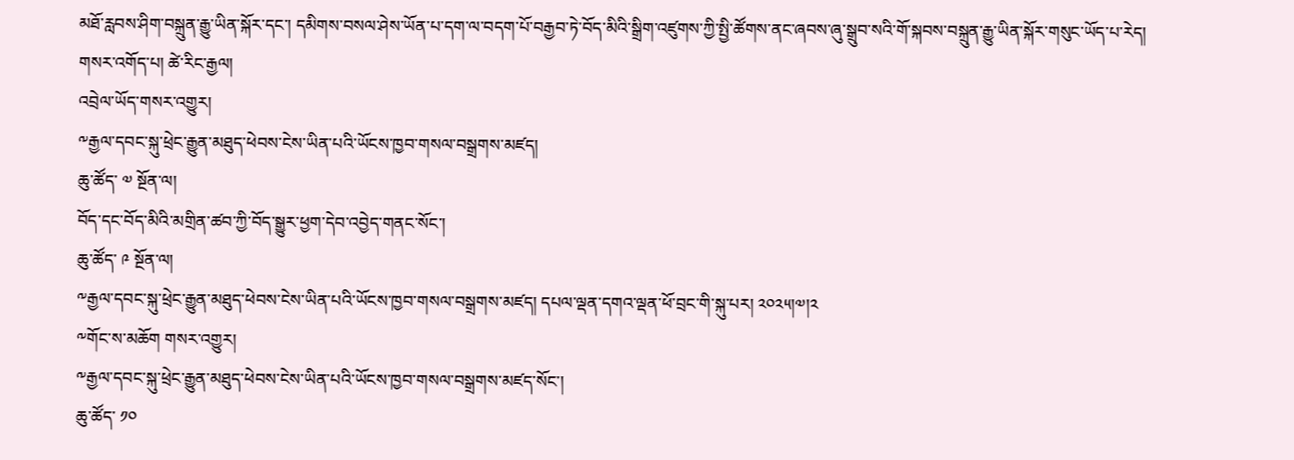མཐོ་རླབས་ཤིག་བསྐྲུན་རྒྱུ་ཡིན་སྐོར་དང་། དམིགས་བསལ་ཤེས་ཡོན་པ་དག་ལ་བདག་པོ་བརྒྱབ་ཏེ་བོད་མིའི་སྒྲིག་འཛུགས་ཀྱི་སྤྱི་ཚོགས་ནང་ཞབས་ཞུ་སྒྲུབ་སའི་གོ་སྐབས་བསྐྲུན་རྒྱུ་ཡིན་སྐོར་གསུང་ཡོད་པ་རེད།
གསར་འགོད་པ། ཚེ་རིང་རྒྱལ།
འབྲེལ་ཡོད་གསར་འགྱུར།
༸རྒྱལ་དབང་སྐུ་ཕྲེང་རྒྱུན་མཐུད་ཕེབས་ངེས་ཡིན་པའི་ཡོངས་ཁྱབ་གསལ་བསྒྲགས་མཛད།
ཆུ་ཚོད་ ༧ སྔོན་ལ།
བོད་དང་བོད་མིའི་མགྲིན་ཚབ་ཀྱི་བོད་སྒྱུར་ཕྱག་དེབ་འབྱེད་གནང་སོང་།
ཆུ་ཚོད་ ༩ སྔོན་ལ།
༸རྒྱལ་དབང་སྐུ་ཕྲེང་རྒྱུན་མཐུད་ཕེབས་ངེས་ཡིན་པའི་ཡོངས་ཁྱབ་གསལ་བསྒྲགས་མཛད། དཔལ་ལྡན་དགའ་ལྡན་ཕོ་བྲང་གི་སྐུ་པར། ༢༠༢༥།༧།༢
༸གོང་ས་མཆོག གསར་འགྱུར།
༸རྒྱལ་དབང་སྐུ་ཕྲེང་རྒྱུན་མཐུད་ཕེབས་ངེས་ཡིན་པའི་ཡོངས་ཁྱབ་གསལ་བསྒྲགས་མཛད་སོང་།
ཆུ་ཚོད་ ༡༠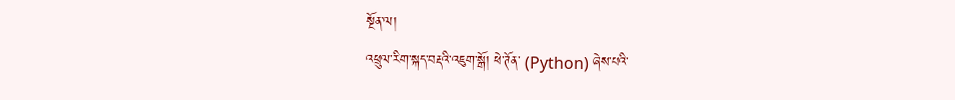སྔོན་ལ།
འཕྲུལ་རིག་སྐད་བརྡའི་འཇུག་སྒོ། ཕེ་ཊོན་ (Python) ཞེས་པའི་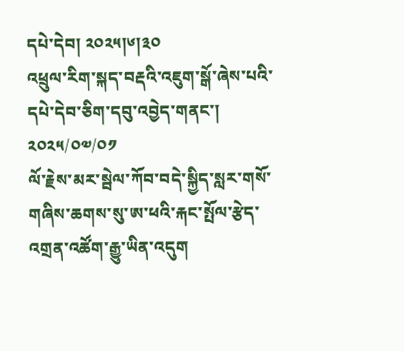དཔེ་དེབ། ༢༠༢༥།༦།༣༠
འཕྲུལ་རིག་སྐད་བརྡའི་འཇུག་སྒོ་ཞེས་པའི་དཔེ་དེབ་ཅིག་དབུ་འབྱེད་གནང་།
༢༠༢༥/༠༧/༠༡
ལོ་རྗེས་མར་སྦེལ་ཀོབ་བདེ་སྐྱིད་སླར་གསོ་གཞིས་ཆགས་སུ་ཨ་ཕའི་རྐང་སྤོལ་རྩེད་འགྲན་འཚོག་རྒྱུ་ཡིན་འདུག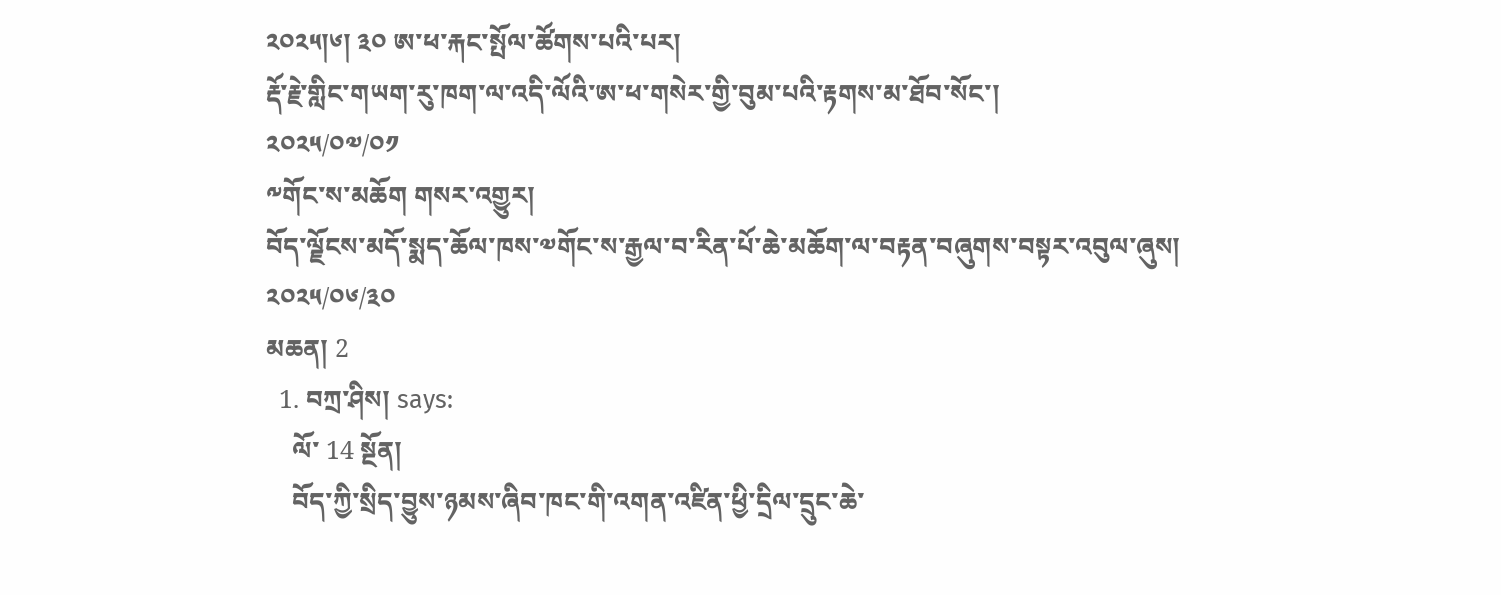༢༠༢༥།༦། ༣༠ ཨ་ཕ་རྐང་སྤོལ་ཚོགས་པའི་པར།
རྡོ་རྗེ་གླིང་གཡག་རུ་ཁག་ལ་འདི་ལོའི་ཨ་ཕ་གསེར་གྱི་བུམ་པའི་རྟགས་མ་ཐོབ་སོང་།
༢༠༢༥/༠༧/༠༡
༸གོང་ས་མཆོག གསར་འགྱུར།
བོད་ལྗོངས་མདོ་སྨད་ཆོལ་ཁས་༧གོང་ས་རྒྱལ་བ་རིན་པོ་ཆེ་མཆོག་ལ་བརྟན་བཞུགས་བསྟར་འབུལ་ཞུས།
༢༠༢༥/༠༦/༣༠
མཆན། 2
  1. བཀྲ་ཤིས། says:
    ལོ་ 14 སྔོན།
    བོད་ཀྱི་སྲིད་བྱུས་ཉམས་ཞིབ་ཁང་གི་འགན་འཛིན་ཕྱི་དྲིལ་དྲུང་ཆེ་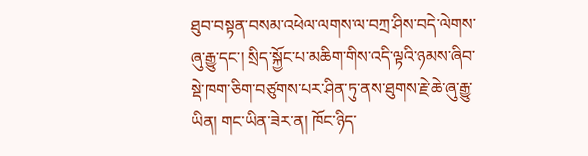ཐུབ་བསྟན་བསམ་འཕེལ་ལགས་ལ་བཀྲ་ཤིས་བདེ་ལེགས་ཞུ་རྒྱུ་དང་། སྲིད་སྐྱོང་པ་མཆིག་གིས་འདི་ལྟའི་ཉམས་ཞིབ་སྡེ་ཁག་ཅིག་བཙུགས་པར་ཤིན་ཏུ་ནས་ཐུགས་རྗེ་ཆེ་ཞུ་རྒྱུ་ཡིན། གང་ཡིན་ཟེར་ན། ཁོང་ཉིད་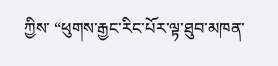ཀྱིས་ “ཕུགས་རྒྱང་རིང་པོར་ལྟ་ཐུབ་མཁན་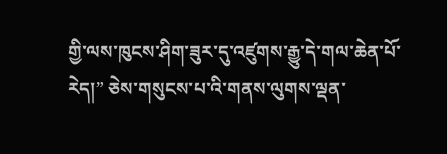གྱི་ལས་ཁུངས་ཤིག་ཟུར་དུ་འཛུགས་རྒྱུ་དེ་གལ་ཆེན་པོ་རེད།” ཅེས་གསུངས་པ་འི་གནས་ལུགས་ལྡན་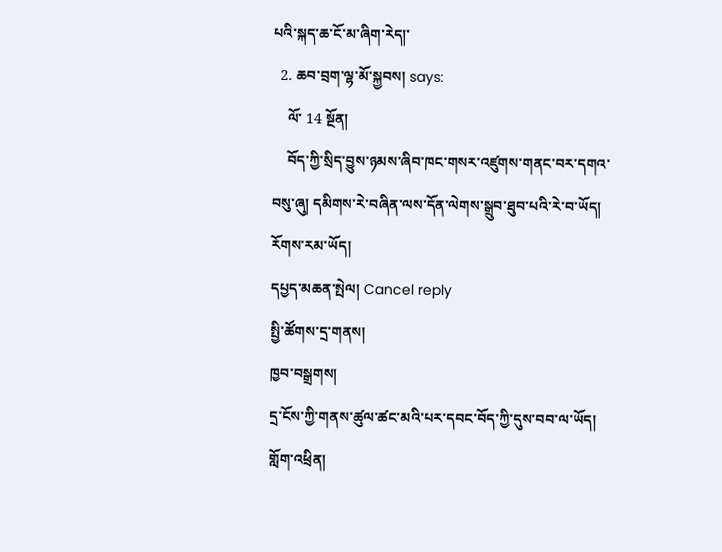པའི་སྐད་ཆ་ངོ་མ་ཞིག་རེད།་
  2. ཆབ་བྲག་ལྷ་མོ་སྐྱབས། says:
    ལོ་ 14 སྔོན།
    བོད་ཀྱི་སྲིད་བྱུས་ཉམས་ཞིབ་ཁང་གསར་འཛུགས་གནང་བར་དགའ་བསུ་ཞུ། དམིགས་རེ་བཞིན་ལས་དོན་ལེགས་སྒྲུབ་ཐུབ་པའི་རེ་བ་ཡོད། རོགས་རམ་ཡོད།
དཔྱད་མཆན་སྤེལ། Cancel reply
སྤྱི་ཚོགས་དྲ་གནས།
ཁྱབ་བསྒྲགས།
དྲ་ངོས་ཀྱི་གནས་ཚུལ་ཚང་མའི་པར་དབང་བོད་ཀྱི་དུས་བབ་ལ་ཡོད།
གློག་འཕྲིན།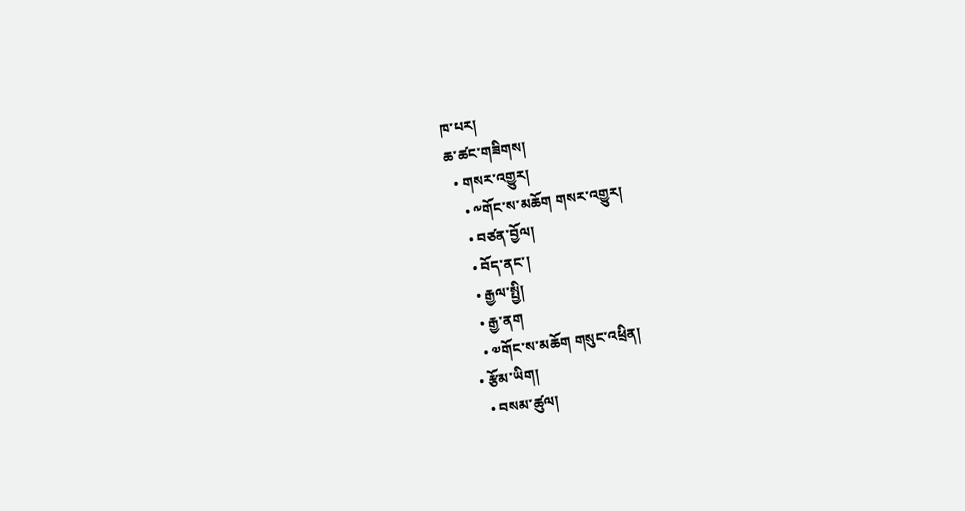ཁ་པར།
ཆ་ཚང་གཟིགས།
  • གསར་འགྱུར།
    • ༸གོང་ས་མཆོག གསར་འགྱུར།
    • བཙན་བྱོལ།
    • བོད་ནང་།
    • རྒྱལ་སྤྱི།
    • རྒྱ་ནག
    • ༧གོང་ས་མཆོག གསུང་འཕྲིན།
  • རྩོམ་ཡིག།
    • བསམ་ཚུལ།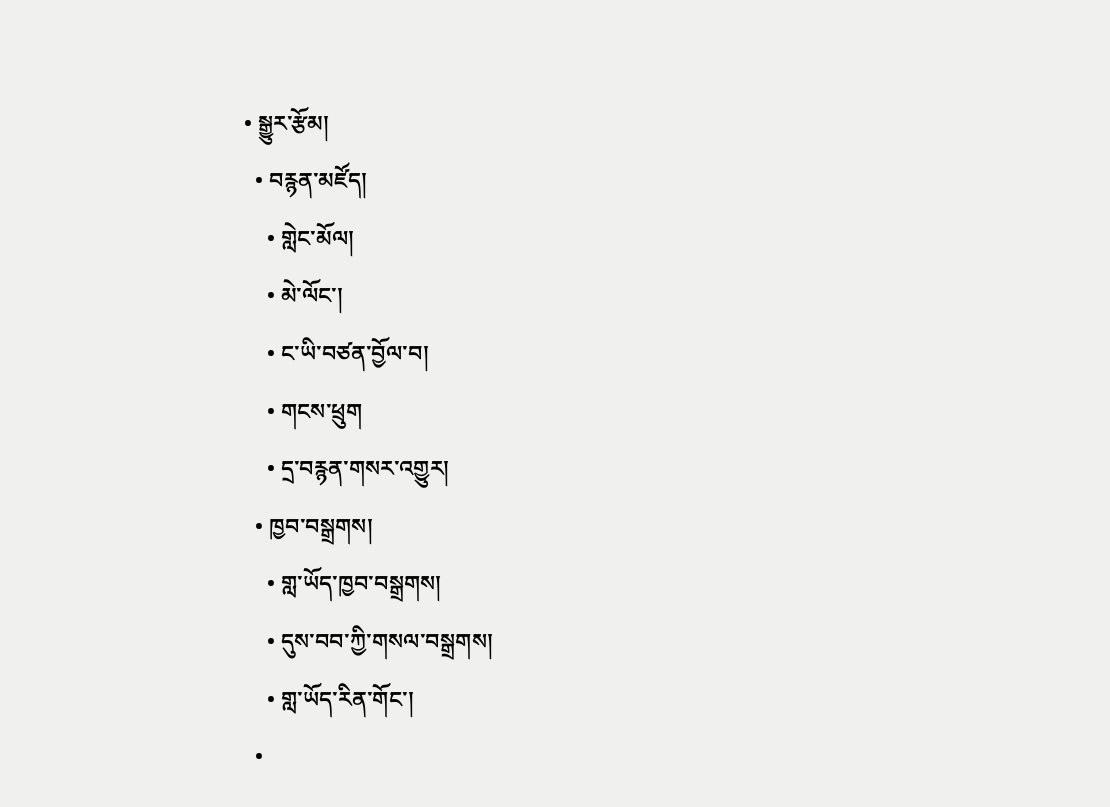• སྒྱུར་རྩོམ།
  • བརྙན་མཛོད།
    • གླེང་མོལ།
    • མེ་ལོང་།
    • ང་ཡི་བཙན་བྱོལ་བ།
    • གངས་ཕྲུག
    • དྲ་བརྙན་གསར་འགྱུར།
  • ཁྱབ་བསྒྲགས།
    • གླ་ཡོད་ཁྱབ་བསྒྲགས།
    • དུས་བབ་ཀྱི་གསལ་བསྒྲགས།
    • གླ་ཡོད་རིན་གོང་།
  •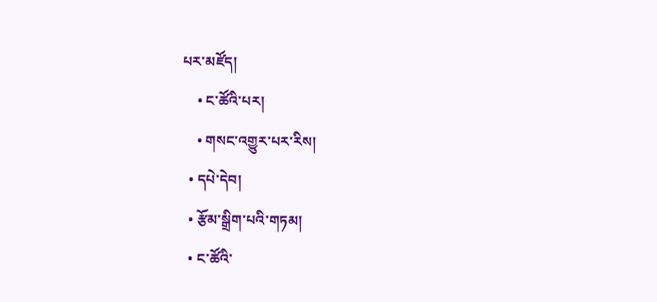པར་མཛོད།
    • ང་ཚོའི་པར།
    • གསང་འགྱུར་པར་རིས།
  • དཔེ་དེབ།
  • རྩོམ་སྒྲིག་པའི་གཏམ།
  • ང་ཚོའི་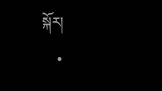སྐོར།
    •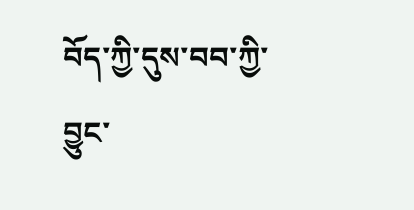བོད་ཀྱི་དུས་བབ་ཀྱི་བྱུང་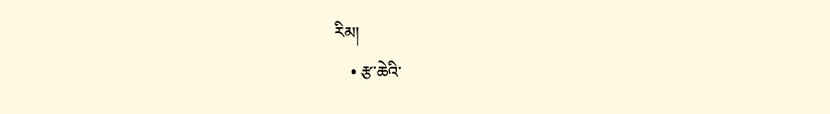རིམ།
    • རྩ་ཆེའི་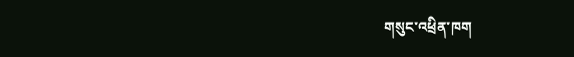གསུང་འཕྲིན་ཁག